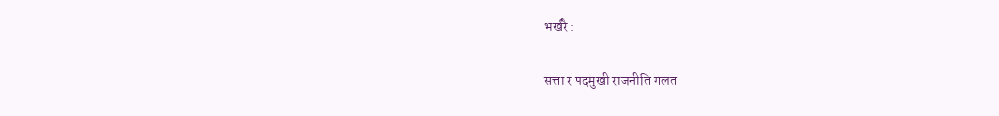भर्खरै :

सत्ता र पदमुखी राजनीति गलत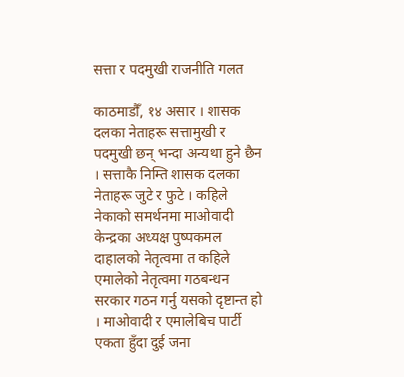सत्ता र पदमुखी राजनीति गलत

काठमाडौँ, १४ असार । शासक दलका नेताहरू सत्तामुखी र पदमुखी छन् भन्दा अन्यथा हुने छैन । सत्ताकै निम्ति शासक दलका नेताहरू जुटे र फुटे । कहिले नेकाको समर्थनमा माओवादी केन्द्रका अध्यक्ष पुष्पकमल दाहालको नेतृत्वमा त कहिले एमालेको नेतृत्वमा गठबन्धन सरकार गठन गर्नु यसको दृष्टान्त हो । माओवादी र एमालेबिच पार्टी एकता हुँदा दुई जना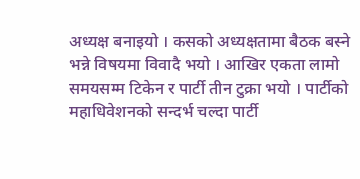अध्यक्ष बनाइयो । कसको अध्यक्षतामा बैठक बस्ने भन्ने विषयमा विवादै भयो । आखिर एकता लामो समयसम्म टिकेन र पार्टी तीन टुक्रा भयो । पार्टीको महाधिवेशनको सन्दर्भ चल्दा पार्टी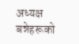अध्यक्ष बन्नेहरूको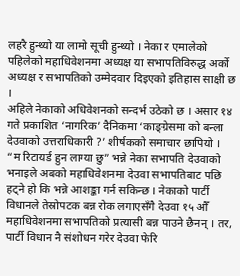लहरै हुन्थ्यो या लामो सूची हुन्थ्यो । नेका र एमालेको पहिलेको महाधिवेशनमा अध्यक्ष या सभापतिविरुद्ध अर्को अध्यक्ष र सभापतिको उम्मेदवार दिइएको इतिहास साक्षी छ ।
अहिले नेकाको अधिवेशनको सन्दर्भ उठेको छ । असार १४ गते प्रकाशित ‘नागरिक’ दैनिकमा ‘काङ्ग्रेसमा को बन्ला देउवाको उत्तराधिकारी ?’ शीर्षकको समाचार छापियो । “म रिटायर्ड हुन लाग्या छु” भन्ने नेका सभापति देउवाको भनाइले अबको महाधिवेशनमा देउवा सभापतिबाट पछि हट्ने हो कि भन्ने आशङ्का गर्न सकिन्छ । नेकाको पार्टी विधानले तेस्रोपटक बन्न रोक लगाएसँगै देउवा १५ औँ महाधिवेशनमा सभापतिको प्रत्यासी बन्न पाउने छैनन् । तर, पार्टी विधान नै संशोधन गरेर देउवा फेरि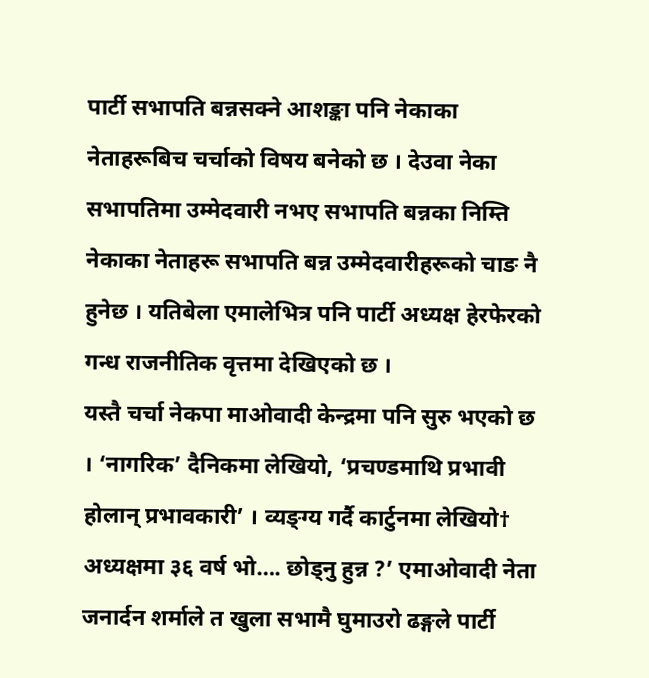पार्टी सभापति बन्नसक्ने आशङ्का पनि नेकाका नेताहरूबिच चर्चाको विषय बनेको छ । देउवा नेका सभापतिमा उम्मेदवारी नभए सभापति बन्नका निम्ति नेकाका नेताहरू सभापति बन्न उम्मेदवारीहरूको चाङ नै हुनेछ । यतिबेला एमालेभित्र पनि पार्टी अध्यक्ष हेरफेरको गन्ध राजनीतिक वृत्तमा देखिएको छ ।
यस्तै चर्चा नेकपा माओवादी केन्द्रमा पनि सुरु भएको छ । ‘नागरिक’ दैनिकमा लेखियो, ‘प्रचण्डमाथि प्रभावी होलान् प्रभावकारी’ । व्यङ्ग्य गर्दै कार्टुनमा लेखियो† अध्यक्षमा ३६ वर्ष भो…. छोड्नु हुन्न ?’ एमाओवादी नेता जनार्दन शर्माले त खुला सभामै घुमाउरो ढङ्गले पार्टी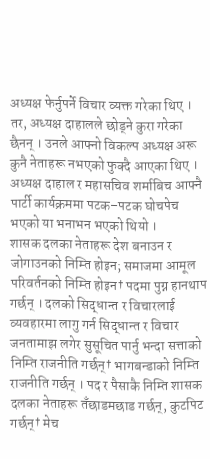अध्यक्ष फेर्नुपर्ने विचार व्यक्त गरेका थिए । तर, अध्यक्ष दाहालले छोड्ने कुरा गरेका छैनन् । उनले आफ्नो विकल्प अध्यक्ष अरू कुनै नेताहरू नभएको फुक्दै आएका थिए । अध्यक्ष दाहाल र महासचिव शर्माबिच आफ्नै पार्टी कार्यक्रममा पटक–पटक घोचपेच भएको या भनाभन भएको थियो ।
शासक दलका नेताहरू देश बनाउन र जोगाउनको निम्ति होइन; समाजमा आमूल परिवर्तनको निम्ति होइन† पदमा पुग्न हानथाप गर्छन् । दलको सिद्धान्त र विचारलाई व्यवहारमा लागु गर्न सिद्धान्त र विचार जनतामाझ लगेर सुसूचित पार्नु भन्दा सत्ताको निम्ति राजनीति गर्छन्† भागबन्डाको निम्ति राजनीति गर्छन् । पद र पैसाकै निम्ति शासक दलका नेताहरू तँछाडमछाड गर्छन्, कुटपिट गर्छन्† मेच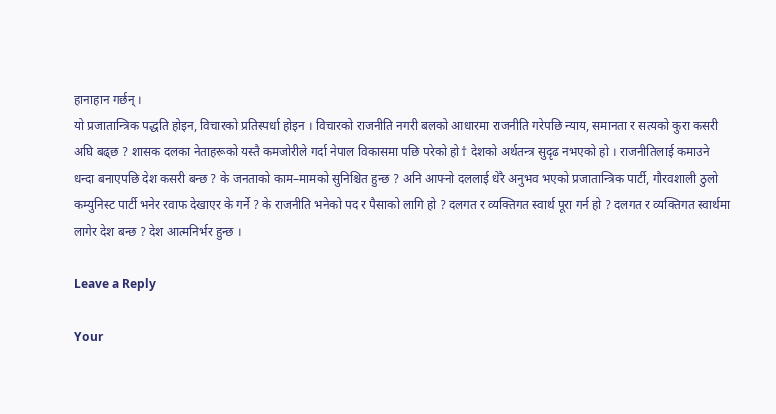हानाहान गर्छन् ।
यो प्रजातान्त्रिक पद्धति होइन, विचारको प्रतिस्पर्धा होइन । विचारको राजनीति नगरी बलको आधारमा राजनीति गरेपछि न्याय, समानता र सत्यको कुरा कसरी अघि बढ्छ ? शासक दलका नेताहरूको यस्तै कमजोरीले गर्दा नेपाल विकासमा पछि परेको हो† देशको अर्थतन्त्र सुदृढ नभएको हो । राजनीतिलाई कमाउने धन्दा बनाएपछि देश कसरी बन्छ ? के जनताको काम–मामको सुनिश्चित हुन्छ ? अनि आफ्नो दललाई धेरै अनुभव भएको प्रजातान्त्रिक पार्टी, गौरवशाली ठुलो कम्युनिस्ट पार्टी भनेर रवाफ देखाएर के गर्ने ? के राजनीति भनेको पद र पैसाको लागि हो ? दलगत र व्यक्तिगत स्वार्थ पूरा गर्न हो ? दलगत र व्यक्तिगत स्वार्थमा लागेर देश बन्छ ? देश आत्मनिर्भर हुन्छ ।

Leave a Reply

Your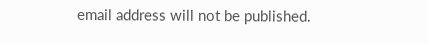email address will not be published.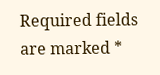Required fields are marked *